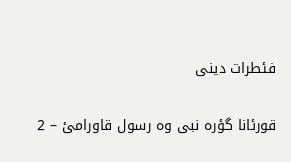فئطرات دینی

قورئانا گؤرە نبی وە رسول قاورامئ – 2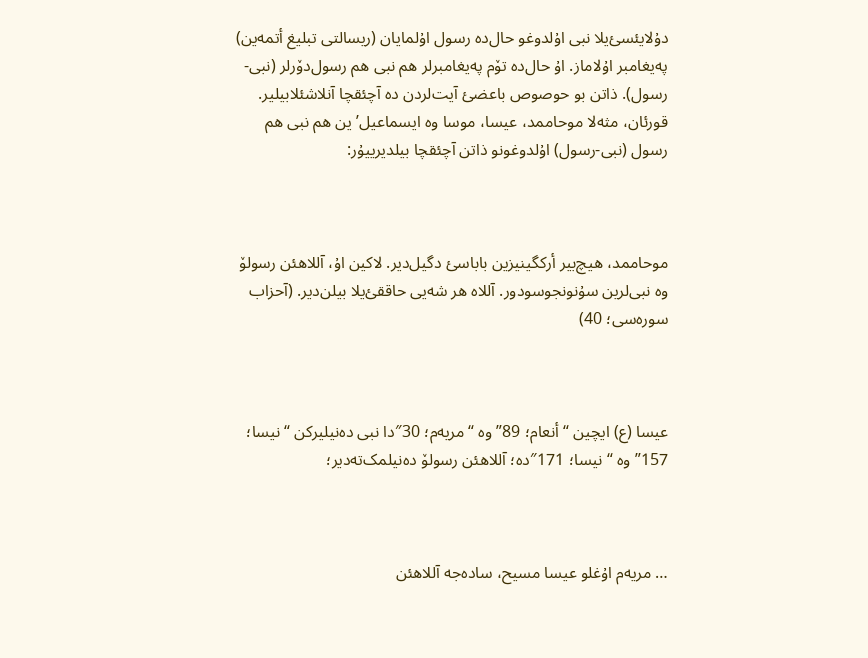دۇلایئسئ‌یلا نبی اۇلدوغو حال‌دە رسول اۇلمایان (ریسالتی تبلیغ أتمەین) پەیغامبر اۇلاماز. اۇ حال‌دە تۆم پەیغامبرلر هم نبی هم رسول‌دۆرلر (نبی-رسول). ذاتن بو حوصوص باعضئ آیت‌لردن دە آچئقچا آنلاشئلابیلیر. قورئان، مثەلا موحاممد، عیسا، موسا وە ایسماعیل’ین هم نبی هم رسول (نبی-رسول) اۇلدوغونو ذاتن آچئقچا بیلدیرییۇر:



موحاممد، هیچ‌بیر أرکگینیزین باباسئ دگیل‌دیر. لاکین اۇ، آللاهئن رسولۆ وە نبی‌لرین سۇنونجوسودور. آللاە هر شەیی حاققئ‌یلا بیلن‌دیر. (آحزاب سورەسی؛ 40)



عیسا (ع) ایچین “أنعام؛ 89” وە “مریەم؛ 30″دا نبی دەنیلیرکن “نیسا؛ 157” وە “نیسا؛ 171″دە؛ آللاهئن رسولۆ دەنیلمک‌تەدیر؛



… مریەم اۇغلو عیسا مسیح، سادەجە آللاهئن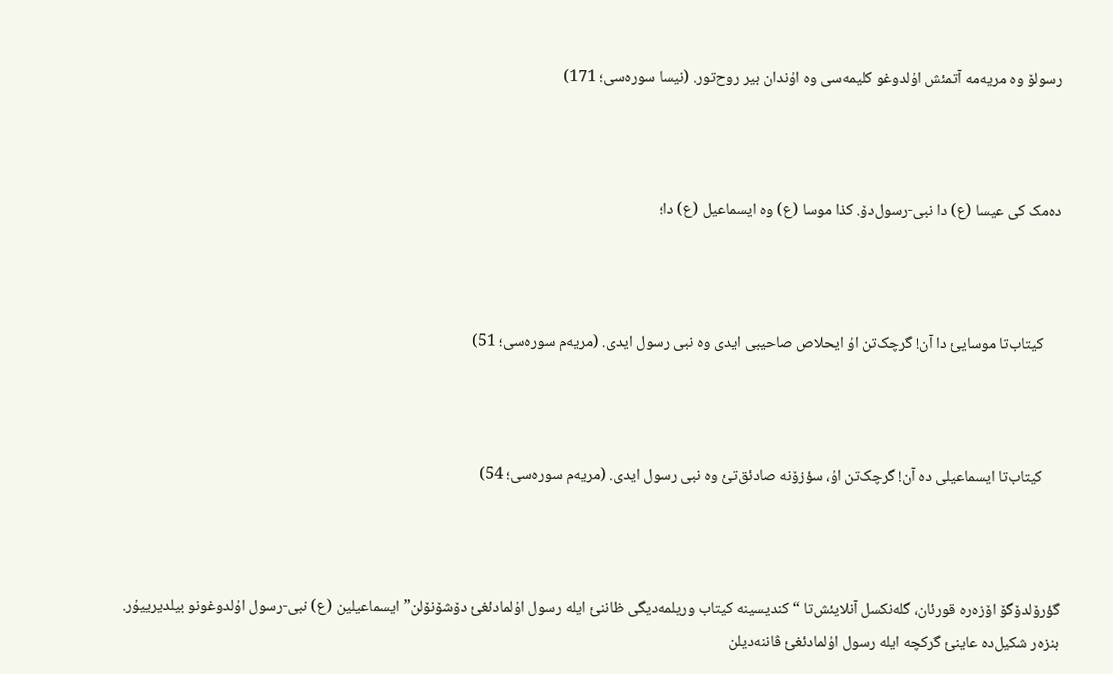رسولۆ وە مریەمە آتمئش اۇلدوغو کلیمەسی وە اۇندان بیر روح‌تور. (نیسا سورەسی؛ 171)



دەمک کی عیسا (ع) دا نبی-رسول‌دۆ. کذا موسا (ع) وە ایسماعیل (ع) دا؛



     کیتاب‌تا موسایئ دا آن! گرچک‌تن اۇ ایحلاص صاحیبی ایدی وە نبی رسول ایدی. (مریەم سورەسی؛ 51)



     کیتاب‌تا ایسماعیلی دە آن! گرچک‌تن اۇ، سؤزۆنە صادئق‌تئ وە نبی رسول ایدی. (مریەم سورەسی؛ 54)



گؤرۆلدۆگۆ اۆزەرە قورئان، گلەنکسل آنلایئش‌تا “کندیسینە کیتاب وریلمەدیگی ظاننئ ایلە رسول اۇلمادئغئ دۆشۆنۆلن” ایسماعیلین (ع) نبی-رسول اۇلدوغونو بیلدیرییۇر. بنزەر شکیل‌دە عاینئ گرکچە ایلە رسول اۇلمادئغئ ڤاننەدیلن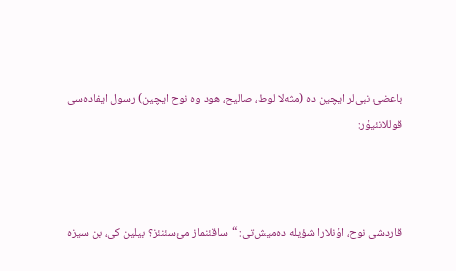باعضئ نبی‌لر ایچین دە (مثەلا لوط، صالیح، هود وە نوح ایچین) رسول ایفادەسی قوللانئیۇر:



قاردشی نوح، اۇنلارا شؤیلە دەمیش‌تی: “ساقئنماز مئ‌سئنئز؟ بیلین کی، بن سیزە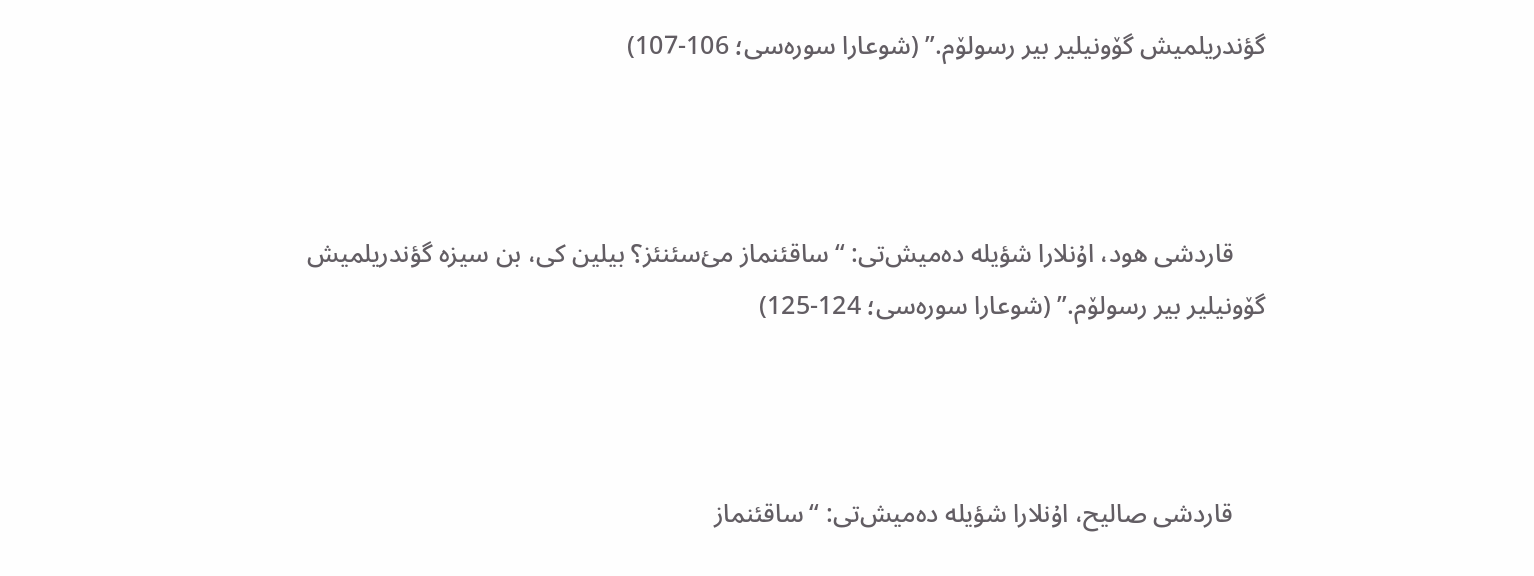گؤندریلمیش گۆونیلیر بیر رسولۆم.” (شوعارا سورەسی؛ 106-107)



     قاردشی هود، اۇنلارا شؤیلە دەمیش‌تی: “ساقئنماز مئ‌سئنئز؟ بیلین کی، بن سیزە گؤندریلمیش گۆونیلیر بیر رسولۆم.” (شوعارا سورەسی؛ 124-125)



     قاردشی صالیح، اۇنلارا شؤیلە دەمیش‌تی: “ساقئنماز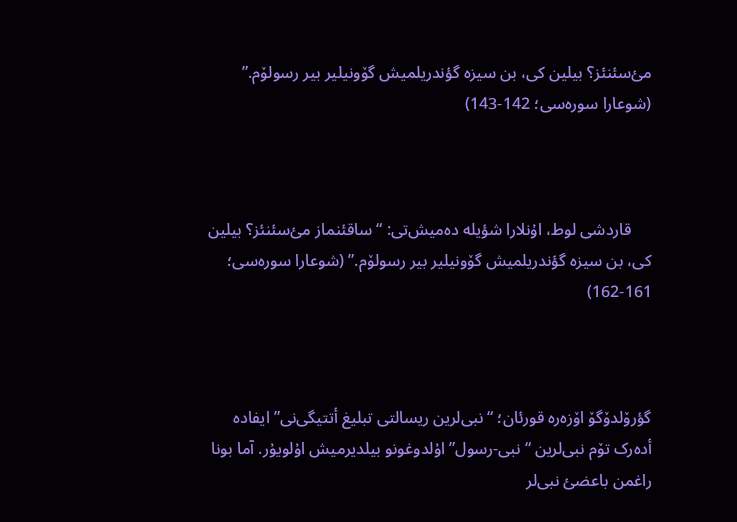مئ‌سئنئز؟ بیلین کی، بن سیزە گؤندریلمیش گۆونیلیر بیر رسولۆم.” (شوعارا سورەسی؛ 142-143)



     قاردشی لوط، اۇنلارا شؤیلە دەمیش‌تی: “ساقئنماز مئ‌سئنئز؟ بیلین کی، بن سیزە گؤندریلمیش گۆونیلیر بیر رسولۆم.” (شوعارا سورەسی؛ 161-162)



گؤرۆلدۆگۆ اۆزەرە قورئان؛ “نبی‌لرین ریسالتی تبلیغ أتتیگی‌نی” ایفادە أدەرک تۆم نبی‌لرین “نبی-رسول” اۇلدوغونو بیلدیرمیش اۇلویۇر. آما بونا راغمن باعضئ نبی‌لر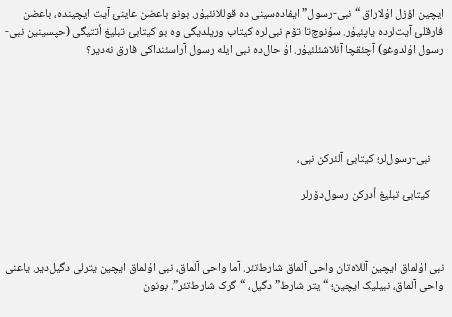ایچین اؤزل اۇلاراق “نبی-رسول” ایفادەسینی دە قوللانئیۇر. بونو باعضن عاینئ آیت ایچیندە، باعضن فارقلئ آیت‌لردە یاپئیۇر. سۇنوچ‌تا تۆم نبی‌لرە کیتاب وریلدیگی وە بو کیتابئ تبلیغ أتتیگی (حپسینین نبی-رسول اۇلدوغو) آچئقچا آنلاشئلئیۇر. اۇ حال‌دە نبی ایلە رسول آراسئنداکی فارق نەدیر؟





     نبی-رسول‌لر؛ کیتابئ آلئرکن نبی،

     کیتابئ تبلیغ أدرکن رسول‌دۆرلر



نبی اۇلماق ایچین آللاەتان واحی آلماق شارط‌تئر. آما واحی آلماق، نبی اۇلماق ایچین یترلی دگیل‌دیر. یاعنی واحی آلماق، نبیلیک ایچین؛ “یتر شارط” دگیل، “گرک شارط‌تئر”. بونون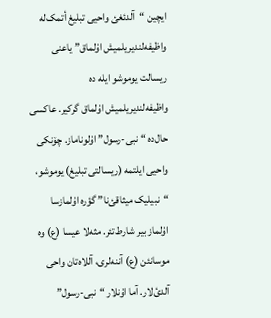ایچین “آلدئغئ واحیی تبلیغ أتمک‌لە واظیفەلندیریلمیش اۇلماق” یاعنی ریسالت یوموشو ایلە دە واظیفەلندیریلمیش اۇلماق گرکیر. عاکسی حال‌دە “نبی-رسول” اۇلوناماز. چۆنکی واحیی ایلتمە (ریسالتی تبلیغ) یوموشو، “نبیلیک میثاقئ‌نا” گؤرە اۇلمازسا اۇلماز بیر شارط‌تئر. مثەلا عیسا (ع) وە موسانئن (ع) آننەلری، آللاەتان واحی آلدئ‌لار. آما اۇنلار “نبی-رسول”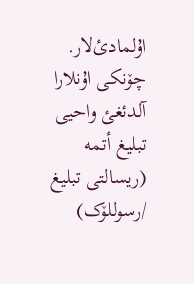اۇلمادئ‌لار. چۆنکی اۇنلارا آلدئغئ واحیی تبلیغ أتمە (ریسالتی تبلیغ /رسوللۆک)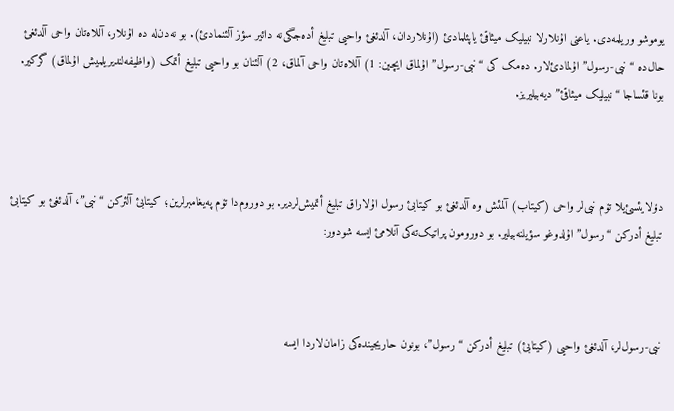یوموشو وریلمەدی. یاعنی اۇنلارلا نبیلیک میثاقئ یاپئلمادئ (اۇنلاردان، آلدئغئ واحیی تبلیغ أدەجگی‌نە دائیر سؤز آلئنمادئ). بو نەدن‌لە دە اۇنلار، آللاەتان واحی آلدئغئ حال‌دە “نبی-رسول” اۇلمادئ‌لار. دەمک کی “نبی-رسول” اۇلماق ایچین: 1) آللاەتان واحی آلماق، 2) آلئنان بو واحیی تبلیغ أتمک (واظیفەلندیریلمیش اۇلماق) گرکیر. بونا قئساجا “نبیلیک میثاقئ” دیەبیلیریز.



دۆلایئسئ‌یلا تۆم نبی‌لر واحی (کیتاب) آلمئش وە آلدئغئ بو کیتابئ رسول اۇلاراق تبلیغ أتمیش‌لردیر. بو دوروم‌دا تۆم پەیغامبرلرین؛ کیتابئ آلئرکن “نبی”، آلدئغئ بو کیتابئ تبلیغ أدرکن “رسول” اۇلدوغو سؤیلنەبیلیر. بو دورومون پراتیک‌تەکی آنلامئ ایسە شودور:



نبی-رسول‌لر، آلدئغئ واحیی (کیتابئ) تبلیغ أدرکن “رسول”، بونون حاریجیندەکی زامان‌لاردا ایسە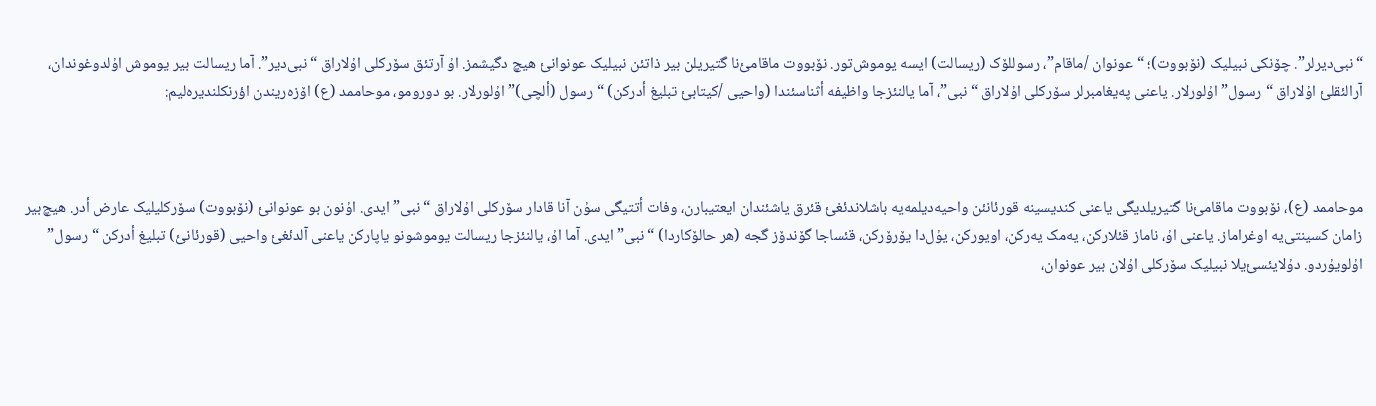“نبی‌دیرلر”. چۆنکی نبیلیک (نۆبووت)؛ “عونوان /ماقام”، رسوللۆک (ریسالت) ایسە یوموش‌تور. نۆبووت ماقامئ‌نا گتیریلن بیر ذاتئن نبیلیک عونوانئ هیچ دگیشمز. اۇ آرتئق سۆرکلی اۇلاراق “نبی‌دیر”. آما ریسالت بیر یوموش اۇلدوغوندان، آرالئقلئ اۇلاراق “رسول” اۇلورلار. یاعنی پەیغامبرلر سۆرکلی اۇلاراق “نبی”، آما یالنئزجا واظیفە أثناسئندا (واحیی /کیتابئ تبلیغ أدرکن) “رسول (ألچی)” اۇلورلار. بو دورومو، موحاممد (ع) اۆزەریندن اؤرنکلندیرەلیم:



موحاممد (ع)، نۆبووت ماقامئ‌نا گتیریلدیگی یاعنی کندیسینە قورئانئن واحیەدیلمەیە باشلاندئغئ قئرق یاشئندان ایعتیبارن، وفات أتتیگی سۇن آنا قادار سۆرکلی اۇلاراق “نبی” ایدی. اۇنون بو عونوانئ (نۆبووت) سۆرکلیلیک عارض أدر. هیچ‌بیر زامان کسینتی‌یە اوغراماز. یاعنی اۇ، ناماز قئلارکن، یەمک یەرکن، اویورکن، یۇل‌دا یۆرۆرکن، قئساجا گۆندۆز گجە (هر حالۆکاردا) “نبی” ایدی. آما اۇ، یالنئزجا ریسالت یوموشونو یاپارکن یاعنی آلدئغئ واحیی (قورئانئ) تبلیغ أدرکن “رسول” اۇلویۇردو. دۇلایئسئ‌یلا نبیلیک سۆرکلی اۇلان بیر عونوان،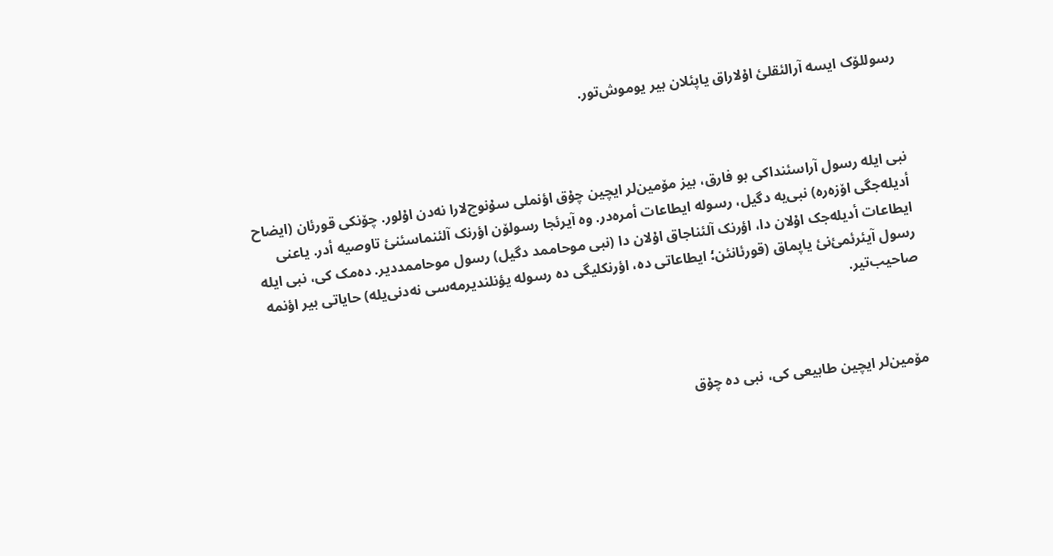رسوللۆک ایسە آرالئقلئ اۇلاراق یاپئلان بیر یوموش‌تور.



نبی ایلە رسول آراسئنداکی بو فارق، بیز مۆمین‌لر ایچین چۇق اؤنملی سۇنوچ‌لارا نەدن اۇلور. چۆنکی قورئان (ایضاح أدیلەجگی اۆزەرە) نبی‌یە دگیل، رسولە ایطاعات أمرەدر. وە آیرئجا رسولۆن اؤرنک آلئنماسئنئ تاوصیە أدر. یاعنی ایطاعات أدیلەجک اۇلان دا، اؤرنک آلئناجاق اۇلان دا (نبی موحاممد دگیل) رسول موحاممددیر. دەمک کی، نبی ایلە رسول آیئرئمئ‌نئ یاپماق (قورئانئن؛ ایطاعاتی دە، اؤرنکلیگی دە رسولە یؤنلندیرمەسی نەدنی‌یلە) حایاتی بیر اؤنمە صاحیب‌تیر.



مۆمین‌لر ایچین طابیعی کی، نبی دە چۇق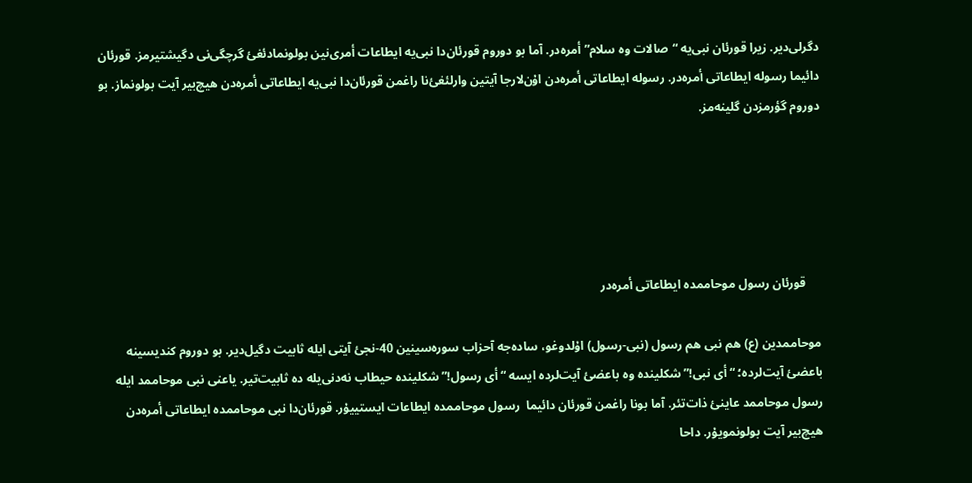دگرلی‌دیر. زیرا قورئان نبی‌یە “صالات وە سلام” أمرەدر. آما بو دوروم قورئان‌دا نبی‌یە ایطاعات أمری‌نین بولونمادئغئ گرچگی‌نی دگیشتیرمز. قورئان دائیما رسولە ایطاعاتی أمرەدر. رسولە ایطاعاتی أمرەدن اۇن‌لارجا آیتین وارلئغئ‌نا راغمن قورئان‌دا نبی‌یە ایطاعاتی أمرەدن هیچ‌بیر آیت بولونماز. بو دوروم گؤرمزدن گلینەمز.





     قورئان رسول موحاممدە ایطاعاتی أمرەدر

موحاممدین (ع) هم نبی هم رسول (نبی-رسول) اۇلدوغو، سادەجە آحزاب سورەسینین 40-نجئ آیتی ایلە ثابیت دگیل‌دیر. بو دوروم کندیسینە باعضئ آیت‌لردە؛ “أی نبی!” شکلیندە وە باعضئ آیت‌لردە ایسە “أی رسول!” شکلیندە حیطاب نەدنی‌یلە دە ثابیت‌تیر. یاعنی نبی موحاممد ایلە رسول موحاممد عاینئ ذات‌تئر. آما بونا راغمن قورئان دائیما  رسول موحاممدە ایطاعات ایستییۇر. قورئان‌دا نبی موحاممدە ایطاعاتی أمرەدن هیچ‌بیر آیت بولونمویۇر. داحا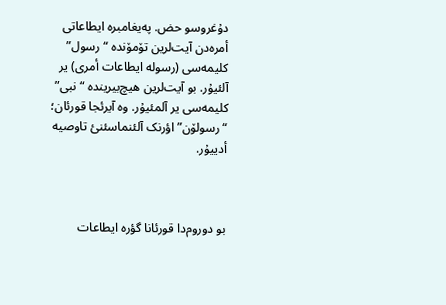دۇغروسو حض. پەیغامبرە ایطاعاتی أمرەدن آیت‌لرین تۆمۆندە “رسول” کلیمەسی (رسولە ایطاعات أمری) یر آلئیۇر. بو آیت‌لرین هیچ‌بیریندە “نبی” کلیمەسی یر آلمئیۇر. وە آیرئجا قورئان؛ “رسولۆن” اؤرنک آلئنماسئنئ تاوصیە أدییۇر.



بو دوروم‌دا قورئانا گؤرە ایطاعات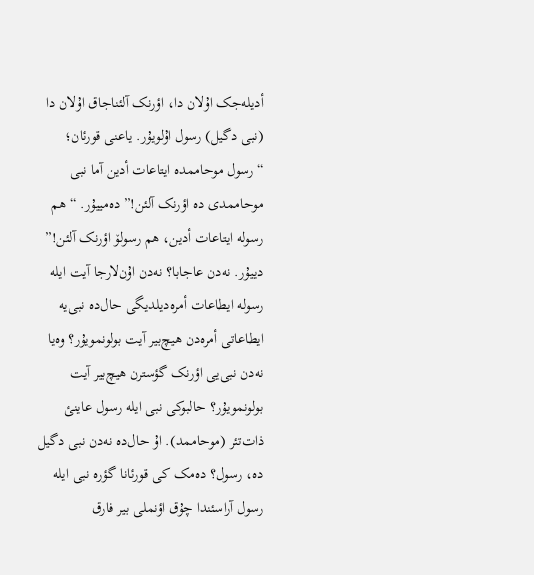أدیلەجک اۇلان دا، اؤرنک آلئناجاق اۇلان دا (نبی دگیل) رسول اۇلویۇر. یاعنی قورئان؛ “رسول موحاممدە ایتاعات أدین آما نبی موحاممدی دە اؤرنک آلئن!” دەمییۇر. “هم رسولە ایتاعات أدین، هم رسولۆ اؤرنک آلئن!” دییۇر. نەدن عاجابا؟ نەدن اۇن‌لارجا آیت ایلە رسولە ایطاعات أمرەدیلدیگی حال‌دە نبی‌یە ایطاعاتی أمرەدن هیچ‌بیر آیت بولونمویۇر؟ وەیا نەدن نبی‌یی اؤرنک گؤسترن هیچ‌بیر آیت بولونمویۇر؟ حالبوکی نبی ایلە رسول عاینئ ذات‌تئر (موحاممد). اۇ حال‌دە نەدن نبی دگیل دە، رسول؟ دەمک کی قورئانا گؤرە نبی ایلە رسول آراسئندا چۇق اؤنملی بیر فارق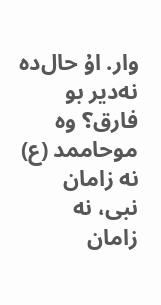وار. اۇ حال‌دە نەدیر بو فارق؟ وە موحاممد (ع) نە زامان نبی، نە زامان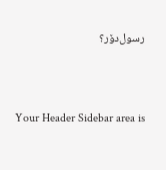رسول‌دۆر؟



Your Header Sidebar area is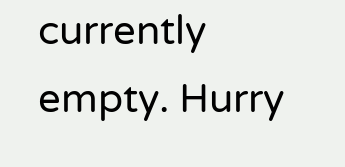currently empty. Hurry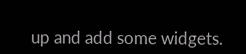up and add some widgets.